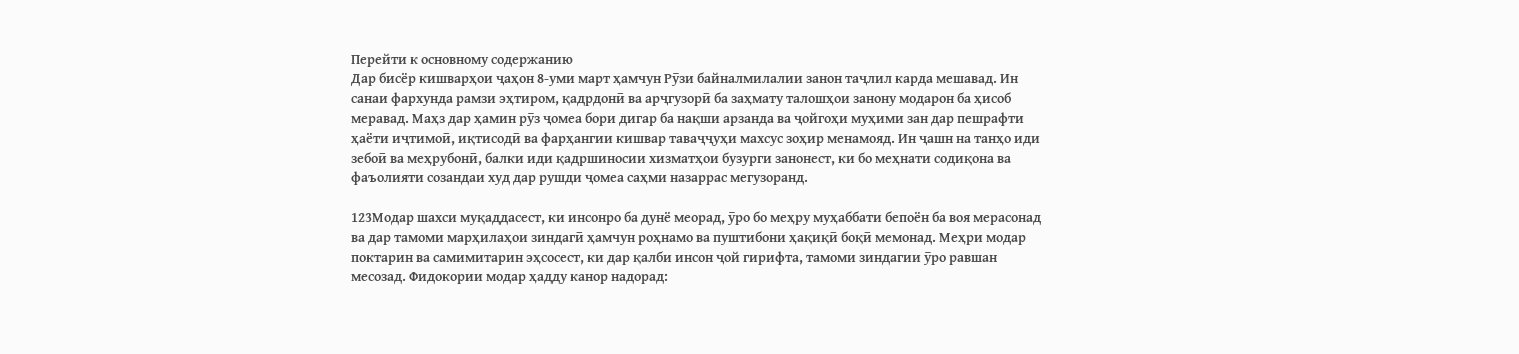Перейти к основному содержанию
Дар бисёр кишварҳои ҷаҳон 8-уми март ҳамчун Рӯзи байналмилалии занон таҷлил карда мешавад. Ин санаи фархунда рамзи эҳтиром, қадрдонӣ ва арҷгузорӣ ба заҳмату талошҳои занону модарон ба ҳисоб меравад. Маҳз дар ҳамин рӯз ҷомеа бори дигар ба нақши арзанда ва ҷойгоҳи муҳими зан дар пешрафти ҳаёти иҷтимоӣ, иқтисодӣ ва фарҳангии кишвар таваҷҷуҳи махсус зоҳир менамояд. Ин ҷашн на танҳо иди зебоӣ ва меҳрубонӣ, балки иди қадршиносии хизматҳои бузурги занонест, ки бо меҳнати содиқона ва фаъолияти созандаи худ дар рушди ҷомеа саҳми назаррас мегузоранд.

123Модар шахси муқаддасест, ки инсонро ба дунё меорад, ӯро бо меҳру муҳаббати бепоён ба воя мерасонад ва дар тамоми марҳилаҳои зиндагӣ ҳамчун роҳнамо ва пуштибони ҳақиқӣ боқӣ мемонад. Меҳри модар поктарин ва самимитарин эҳсосест, ки дар қалби инсон ҷой гирифта, тамоми зиндагии ӯро равшан месозад. Фидокории модар ҳадду канор надорад: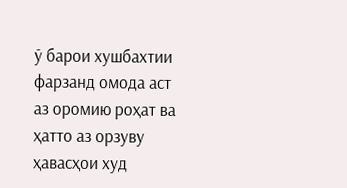ӯ барои хушбахтии фарзанд омода аст аз оромию роҳат ва ҳатто аз орзуву ҳавасҳои худ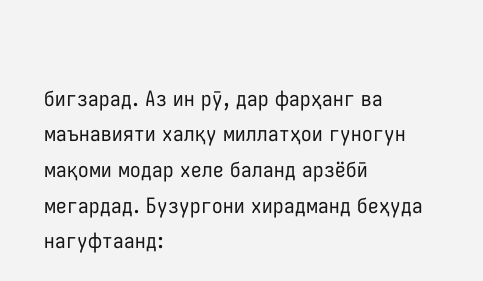бигзарад. Аз ин рӯ, дар фарҳанг ва маънавияти халқу миллатҳои гуногун мақоми модар хеле баланд арзёбӣ мегардад. Бузургони хирадманд беҳуда нагуфтаанд: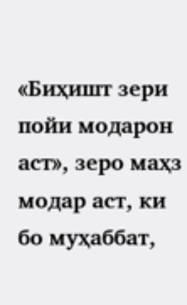«Биҳишт зери пойи модарон аст», зеро маҳз модар аст, ки бо муҳаббат,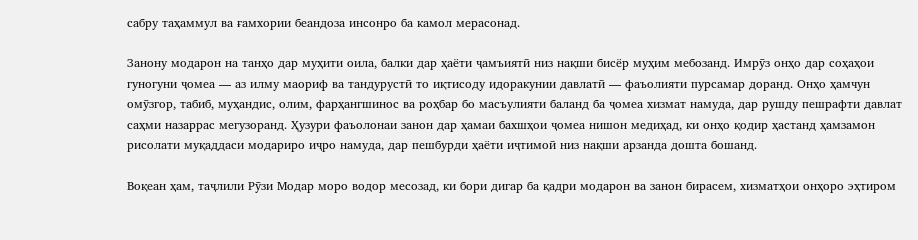сабру таҳаммул ва ғамхории беандоза инсонро ба камол мерасонад.

Занону модарон на танҳо дар муҳити оила, балки дар ҳаёти ҷамъиятӣ низ нақши бисёр муҳим мебозанд. Имрӯз онҳо дар соҳаҳои гуногуни ҷомеа — аз илму маориф ва тандурустӣ то иқтисоду идоракунии давлатӣ — фаъолияти пурсамар доранд. Онҳо ҳамчун омӯзгор, табиб, муҳандис, олим, фарҳангшинос ва роҳбар бо масъулияти баланд ба ҷомеа хизмат намуда, дар рушду пешрафти давлат саҳми назаррас мегузоранд. Ҳузури фаъолонаи занон дар ҳамаи бахшҳои ҷомеа нишон медиҳад, ки онҳо қодир ҳастанд ҳамзамон рисолати муқаддаси модариро иҷро намуда, дар пешбурди ҳаёти иҷтимоӣ низ нақши арзанда дошта бошанд.

Воқеан ҳам, таҷлили Рӯзи Модар моро водор месозад, ки бори дигар ба қадри модарон ва занон бирасем, хизматҳои онҳоро эҳтиром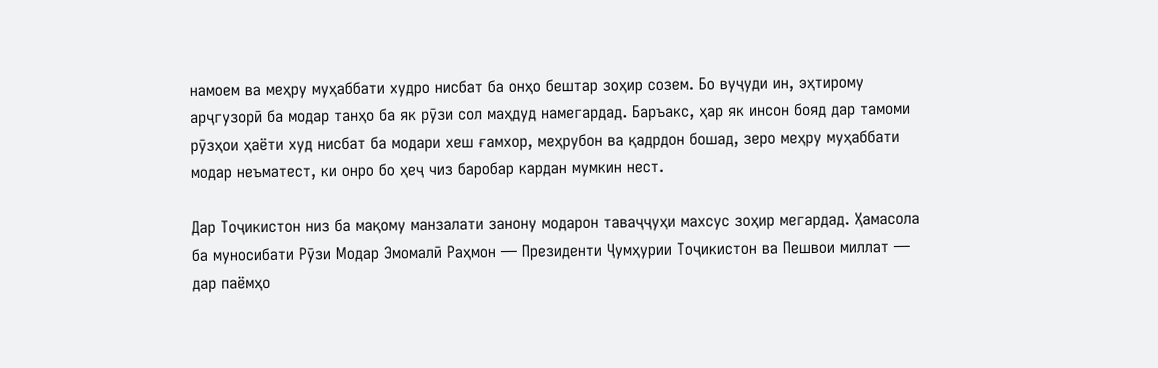намоем ва меҳру муҳаббати худро нисбат ба онҳо бештар зоҳир созем. Бо вуҷуди ин, эҳтирому арҷгузорӣ ба модар танҳо ба як рӯзи сол маҳдуд намегардад. Баръакс, ҳар як инсон бояд дар тамоми рӯзҳои ҳаёти худ нисбат ба модари хеш ғамхор, меҳрубон ва қадрдон бошад, зеро меҳру муҳаббати модар неъматест, ки онро бо ҳеҷ чиз баробар кардан мумкин нест.

Дар Тоҷикистон низ ба мақому манзалати занону модарон таваҷҷуҳи махсус зоҳир мегардад. Ҳамасола ба муносибати Рӯзи Модар Эмомалӣ Раҳмон — Президенти Ҷумҳурии Тоҷикистон ва Пешвои миллат — дар паёмҳо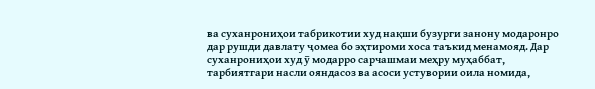ва суханрониҳои табрикотии худ нақши бузурги занону модаронро дар рушди давлату ҷомеа бо эҳтироми хоса таъкид менамояд. Дар суханрониҳои худ ӯ модарро сарчашмаи меҳру муҳаббат, тарбиятгари насли ояндасоз ва асоси устувории оила номида,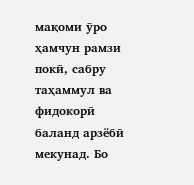мақоми ӯро ҳамчун рамзи покӣ, сабру таҳаммул ва фидокорӣ баланд арзёбӣ мекунад. Бо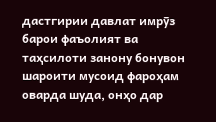дастгирии давлат имрӯз барои фаъолият ва таҳсилоти занону бонувон шароити мусоид фароҳам оварда шуда, онҳо дар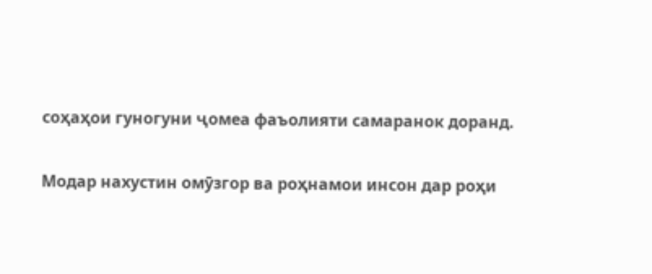соҳаҳои гуногуни ҷомеа фаъолияти самаранок доранд.

Модар нахустин омӯзгор ва роҳнамои инсон дар роҳи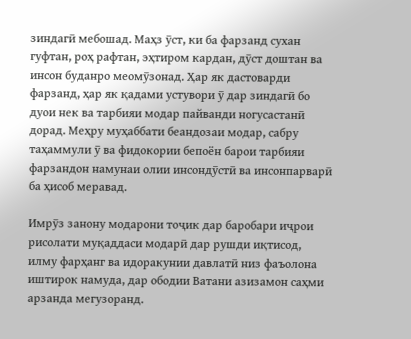зиндагӣ мебошад. Маҳз ӯст, ки ба фарзанд сухан гуфтан, роҳ рафтан, эҳтиром кардан, дӯст доштан ва инсон буданро меомӯзонад. Ҳар як дастоварди фарзанд, ҳар як қадами устувори ӯ дар зиндагӣ бо дуои нек ва тарбияи модар пайванди ногусастанӣ дорад. Меҳру муҳаббати беандозаи модар, сабру таҳаммули ӯ ва фидокории бепоён барои тарбияи фарзандон намунаи олии инсондӯстӣ ва инсонпарварӣ ба ҳисоб меравад.

Имрӯз занону модарони тоҷик дар баробари иҷрои рисолати муқаддаси модарӣ дар рушди иқтисод, илму фарҳанг ва идоракунии давлатӣ низ фаъолона иштирок намуда, дар ободии Ватани азизамон саҳми арзанда мегузоранд.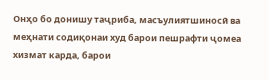Онҳо бо донишу таҷриба, масъулиятшиносӣ ва меҳнати содиқонаи худ барои пешрафти ҷомеа хизмат карда, барои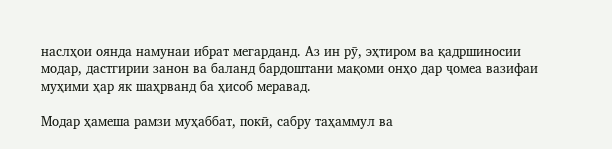наслҳои оянда намунаи ибрат мегарданд. Аз ин рӯ, эҳтиром ва қадршиносии модар, дастгирии занон ва баланд бардоштани мақоми онҳо дар ҷомеа вазифаи муҳими ҳар як шаҳрванд ба ҳисоб меравад.

Модар ҳамеша рамзи муҳаббат, покӣ, сабру таҳаммул ва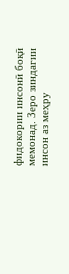фидокории инсонӣ боқӣ мемонад. Зеро зиндагии инсон аз меҳру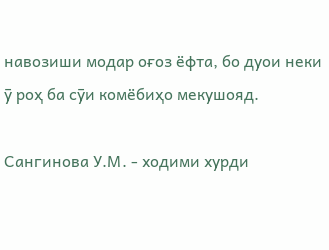навозиши модар оғоз ёфта, бо дуои неки ӯ роҳ ба сӯи комёбиҳо мекушояд.

Сангинова У.М. - ходими хурди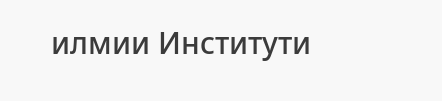илмии Институти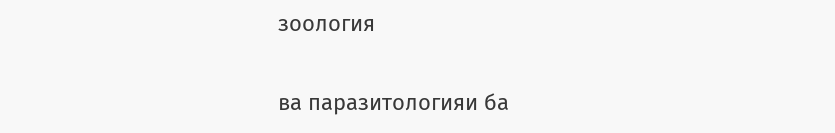зоология

ва паразитологияи ба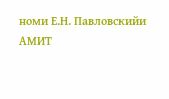номи Е.Н. Павловскийи АМИТ